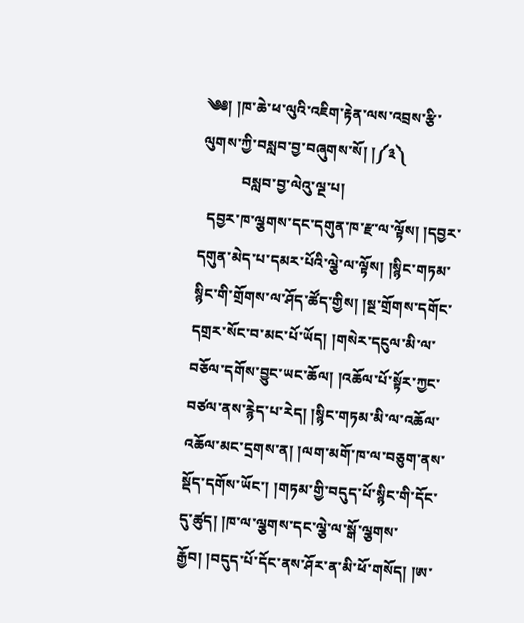༄༅། །ཁ་ཆེ་ཕ་ལུའི་འཇིག་རྟེན་ལས་འབྲས་རྩི་ལུགས་ཀྱི་བསླབ་བྱ་བཞུགས་སོ། །༼༣༽
           བསླབ་བྱ་ལེའུ་ལྔ་པ།
  དབྱར་ཁ་ལྕགས་དང་དགུན་ཁ་རྫ་ལ་ལྟོས། །དབྱར་དགུན་མེད་པ་དམར་པོའི་ལྕེ་ལ་ལྟོས། །སྙིང་གཏམ་སྙིང་གི་གྲོགས་ལ་ཤོད་ཚོད་གྱིས། །སྔ་གྲོགས་དགོང་དགྲར་སོང་བ་མང་པོ་ཡོད། །གསེར་དངུལ་མི་ལ་བཅོལ་དགོས་བྱུང་ཡང་ཆོལ། །འཆོལ་པོ་སྟོར་ཀྱང་བཙལ་ནས་རྙེད་པ་རེད། །སྙིང་གཏམ་མི་ལ་འཆོལ་འཆོལ་མང་དྲགས་ན། །ལག་མགོ་ཁ་ལ་བཅུག་ནས་སྡོད་དགོས་ཡོང་། །གཏམ་གྱི་བདུད་པོ་སྙིང་གི་དོང་དུ་ཚུད། །ཁ་ལ་ལྕགས་དང་ལྕེ་ལ་སྒོ་ལྕགས་རྒྱོབ། །བདུད་པོ་དོང་ནས་ཤོར་ན་མི་ཕོ་གསོད། །ཨ་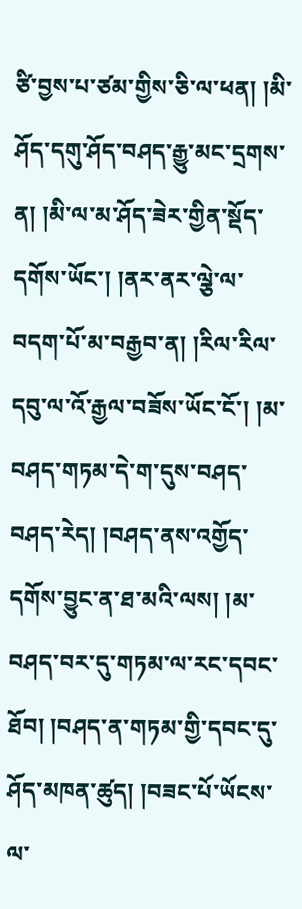ཙི་བྱས་པ་ཙམ་གྱིས་ཅི་ལ་ཕན། །མི་ཤོད་དགུ་ཤོད་བཤད་རྒྱུ་མང་དྲགས་ན། །མི་ལ་མ་ཤོད་ཟེར་གྱིན་སྡོད་དགོས་ཡོང་། །ནར་ནར་ལྕེ་ལ་བདག་པོ་མ་བརྒྱབ་ན། །རིལ་རིལ་དབུ་ལ་འོ་རྒྱལ་བཟོས་ཡོང་ངོ་། །མ་བཤད་གཏམ་དེ་ག་དུས་བཤད་བཤད་རེད། །བཤད་ནས་འགྱོད་དགོས་བྱུང་ན་ཐ་མའི་ལས། །མ་བཤད་བར་དུ་གཏམ་ལ་རང་དབང་ཐོབ། །བཤད་ན་གཏམ་གྱི་དབང་དུ་ཤོད་མཁན་ཚུད། །བཟང་པོ་ཡོངས་ལ་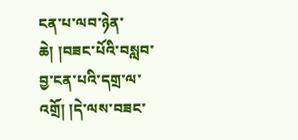ངན་པ་ལབ་ཉེན་ཆེ། །བཟང་པོའི་བསླབ་བྱ་ངན་པའི་དགྲ་ལ་འགྲོ། །དེ་ལས་བཟང་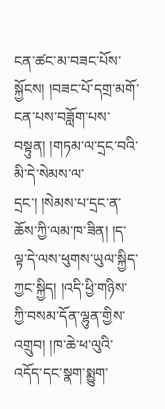ངན་ཚང་མ་བཟང་པོས་སྐྱོངས། །བཟང་པོ་དགྲ་མགོ་ངན་པས་བཟློག་པས་བསྟུན། །གཏམ་ལ་དྲང་བའི་མི་དེ་སེམས་ལ་དྲང་། །སེམས་པ་དྲང་ན་ཆོས་ཀྱི་ལམ་ཁ་ཟིན། །ད་ལྟ་དེ་ལས་ཕུགས་ཡུལ་སྐྱིད་ཀྱང་སྐྱིད། །འདི་ཕྱི་གཉིས་ཀྱི་བསམ་དོན་ལྷུན་གྱིས་འགྲུབ། །ཁ་ཆེ་ཕ་ལུའི་འདོད་དང་སྣག་སྨྱུག་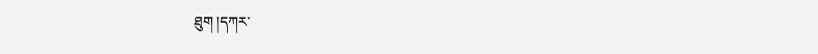ཐུག །དཀར་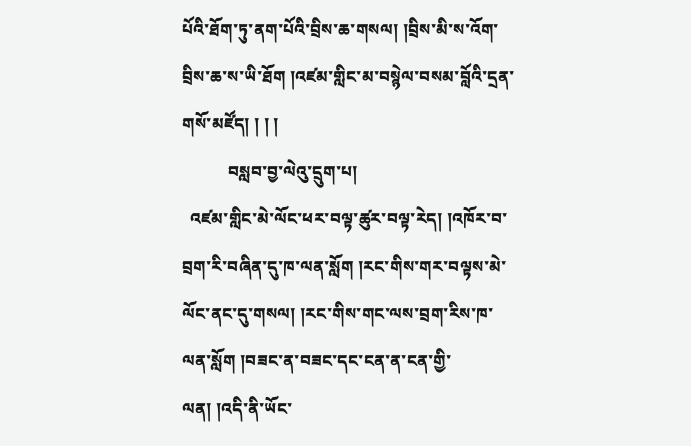པོའི་ཐོག་ཏུ་ནག་པོའི་བྲིས་ཆ་གསལ། །བྲིས་མི་ས་འོག་བྲིས་ཆ་ས་ཡི་ཐོག །འཛམ་གླིང་མ་བསྙེལ་བསམ་བློའི་དྲན་གསོ་མཛོད། ། ། །
           བསླབ་བྱ་ལེའུ་དྲུག་པ།
  འཛམ་གླིང་མེ་ལོང་ཕར་བལྟ་ཚུར་བལྟ་རེད། །འཁོར་བ་བྲག་རི་བཞིན་དུ་ཁ་ལན་སློག །རང་གིས་གར་བལྟས་མེ་ལོང་ནང་དུ་གསལ། །རང་གིས་གང་ལས་བྲག་རིས་ཁ་ལན་སློག །བཟང་ན་བཟང་དང་ངན་ན་ངན་གྱི་ལན། །འདི་ནི་ཡོང་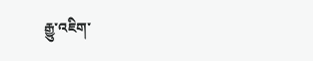རྒྱུ་འཇིག་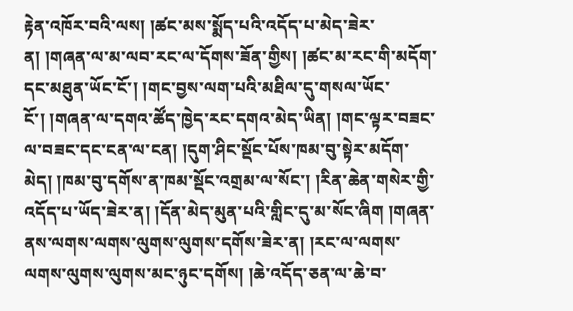རྟེན་འཁོར་བའི་ལས། །ཚང་མས་སྨོད་པའི་འདོད་པ་མེད་ཟེར་ན། །གཞན་ལ་མ་ལབ་རང་ལ་དོགས་ཟོན་གྱིས། །ཚང་མ་རང་གི་མདོག་དང་མཐུན་ཡོང་ངོ་། །གང་བྱས་ལག་པའི་མཐིལ་དུ་གསལ་ཡོང་ངོ་། །གཞན་ལ་དགའ་ཚོད་ཁྱེད་རང་དགའ་མེད་ཡིན། །གང་ལྟར་བཟང་ལ་བཟང་དང་ངན་ལ་ངན། །དུག་ཤིང་སྡོང་པོས་ཁམ་བུ་སྟེར་མདོག་མེད། །ཁམ་བུ་དགོས་ན་ཁམ་སྡོང་འགྲམ་ལ་སོང་། །རིན་ཆེན་གསེར་གྱི་འདོད་པ་ཡོད་ཟེར་ན། །དོན་མེད་མུན་པའི་གླིང་དུ་མ་སོང་ཞིག །གཞན་ནས་ལགས་ལགས་ལུགས་ལུགས་དགོས་ཟེར་ན། །རང་ལ་ལགས་ལགས་ལུགས་ལུགས་མང་ཉུང་དགོས། །ཆེ་འདོད་ཅན་ལ་ཆེ་བ་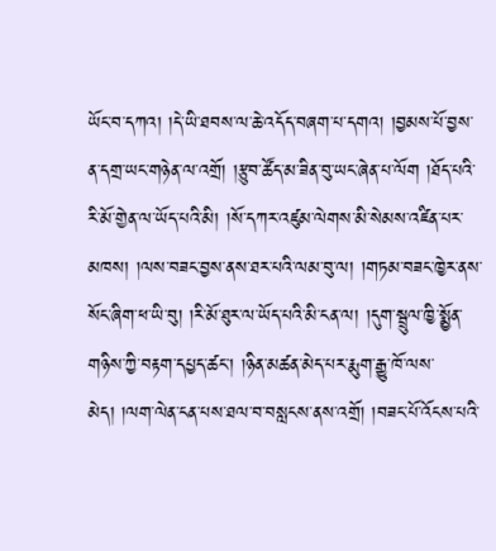ཡོང་བ་དཀའ། །དེ་ཡི་ཐབས་ལ་ཆེ་འདོད་བཞག་པ་དགའ། །བྱམས་པོ་བྱས་ན་དགྲ་ཡང་གཉེན་ལ་འགྲོ། །རྩུབ་ཚོད་མ་ཟིན་བུ་ཡང་ཞེན་པ་ལོག །ཐོད་པའི་རི་མོ་གྱེན་ལ་ཡོད་པའི་མི། །སོ་དཀར་འཛུམ་ལེགས་མི་སེམས་འཛིན་པར་མཁས། །ལས་བཟང་བྱས་ནས་ཐར་པའི་ལམ་བུ་ལ། །གཏམ་བཟང་ཁྱེར་ནས་སོང་ཞིག་ཕ་ཡི་བུ། །རི་མོ་ཐུར་ལ་ཡོད་པའི་མི་ངན་ལ། །དུག་སྦྲུལ་ཁྱི་སྨྱོན་གཉིས་ཀྱི་བརྟག་དཔྱད་ཚང་། །ཉིན་མཚན་མེད་པར་རྨུག་རྒྱུ་ཁོ་ལས་མེད། །ལག་ལེན་ངན་པས་ཐལ་བ་བསླངས་ནས་འགྲོ། །བཟང་པོ་འོངས་པའི་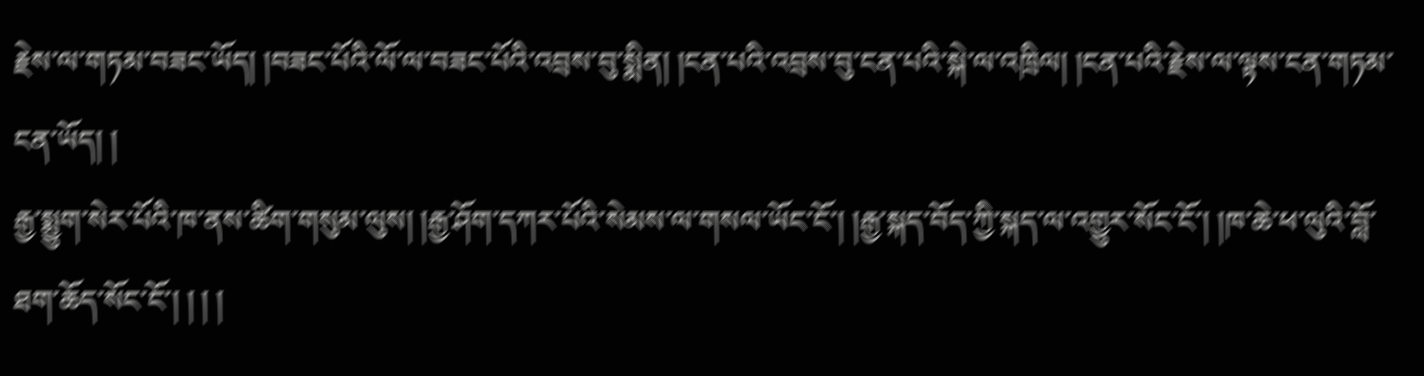རྗེས་ལ་གཏམ་བཟང་ཡོད། །བཟང་པོའི་ལོ་ལ་བཟང་པོའི་འབྲས་བུ་སྨིན། །ངན་པའི་འབྲས་བུ་ངན་པའི་སྐེ་ལ་འཁྲིལ། །ངན་པའི་རྗེས་ལ་ལྟས་ངན་གཏམ་ངན་ཡོད། །
རྒྱ་སྨྱུག་སེར་པོའི་ཁ་ནས་ཚིག་གསུམ་ལུས། །རྒྱ་ཤོག་དཀར་པོའི་སེམས་ལ་གསལ་ཡོང་ངོ་། །རྒྱ་སྐད་བོད་ཀྱི་སྐད་ལ་འགྱུར་སོང་ངོ་། །ཁ་ཆེ་ཕ་ལུའི་བློ་ཐག་ཆོད་སོང་ངོ་། ། ། །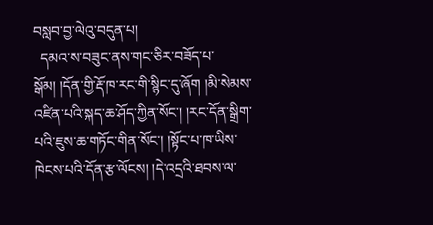བསླབ་བྱ་ལེའུ་བདུན་པ།
  དམའ་ས་བཟུང་ནས་གང་ཅིར་བཟོད་པ་སྒོམ། །དོན་གྱི་རྡོ་ཁ་རང་གི་སྙིང་དུ་ཞོག །མི་སེམས་འཛིན་པའི་སྐད་ཆ་ཤོད་ཀྱིན་སོང་། །རང་དོན་སྒྲིག་པའི་ཇུས་ཆ་གཏོང་གིན་སོང་། །སྟོང་པ་ཁ་ཡིས་ཁེངས་པའི་དོན་རྩ་ལོངས། །དེ་འདྲའི་ཐབས་ལ་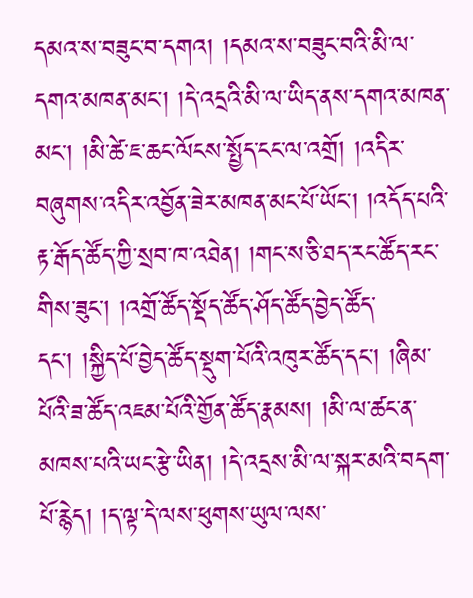དམའ་ས་བཟུང་བ་དགའ། །དམའ་ས་བཟུང་བའི་མི་ལ་དགའ་མཁན་མང་། །དེ་འདྲའི་མི་ལ་ཡིད་ནས་དགའ་མཁན་མང་། །མི་ཚེ་ཇ་ཆང་ལོངས་སྤྱོད་ངང་ལ་འགྲོ། །འདིར་བཞུགས་འདིར་འབྱོན་ཟེར་མཁན་མང་པོ་ཡོང་། །འདོད་པའི་རྟ་རྒོད་ཚོད་ཀྱི་སྲབ་ཁ་འཐེན། །གང་ས་ཅི་ཐད་རང་ཚོད་རང་གིས་ཟུང་། །འགྲོ་ཚོད་སྡོད་ཚོད་ཤོད་ཚོད་བྱེད་ཚོད་དང་། །སྐྱིད་པོ་བྱེད་ཚོད་སྡུག་པོའི་འཁུར་ཚོད་དང་། །ཞིམ་པོའི་ཟ་ཚོད་འཇམ་པོའི་གྱོན་ཚོད་རྣམས། །མི་ལ་ཚང་ན་མཁས་པའི་ཡང་རྩེ་ཡིན། །དེ་འདྲས་མི་ལ་སྐར་མའི་བདག་པོ་རྙེད། །ད་ལྟ་དེ་ལས་ཕུགས་ཡུལ་ལས་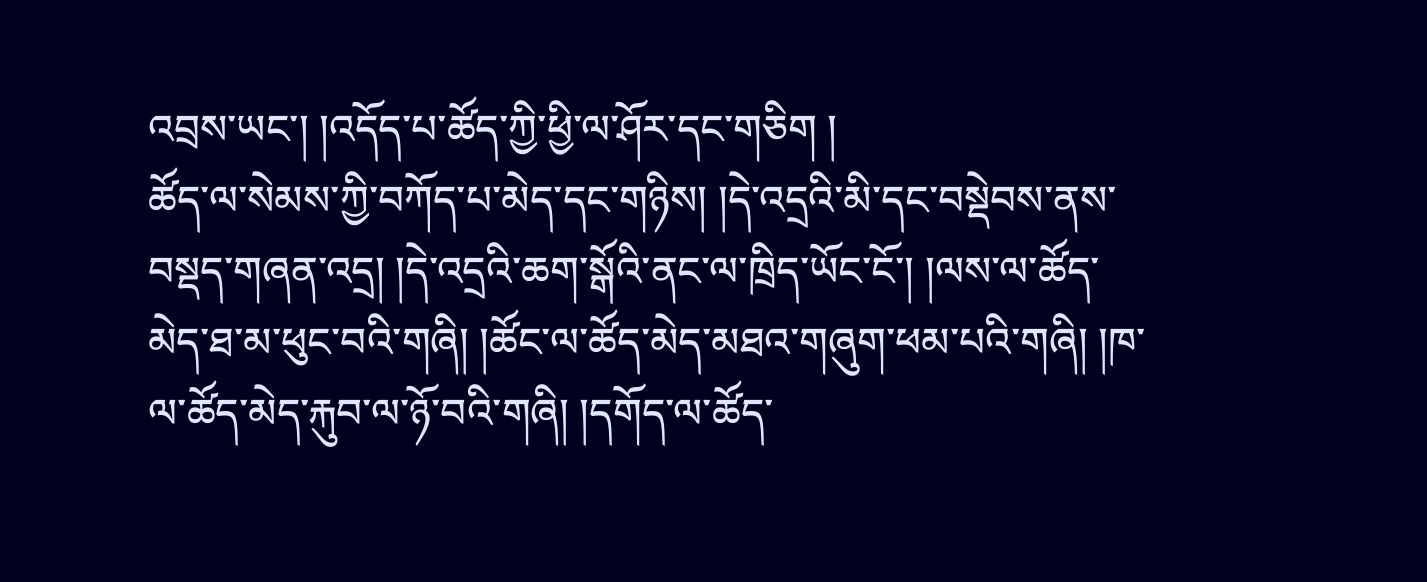འབྲས་ཡང་། །འདོད་པ་ཚོད་ཀྱི་ཕྱི་ལ་ཤོར་དང་གཅིག །
ཚོད་ལ་སེམས་ཀྱི་བཀོད་པ་མེད་དང་གཉིས། །དེ་འདྲའི་མི་དང་བསྡེབས་ནས་བསྡད་གཞན་འདྲ། །དེ་འདྲའི་ཆག་སྒོའི་ནང་ལ་ཁྲིད་ཡོང་ངོ་། །ལས་ལ་ཚོད་མེད་ཐ་མ་ཕུང་བའི་གཞི། །ཚོང་ལ་ཚོད་མེད་མཐའ་གཞུག་ཕམ་པའི་གཞི། །ཁ་ལ་ཚོད་མེད་རྐུབ་ལ་ཉོ་བའི་གཞི། །དགོད་ལ་ཚོད་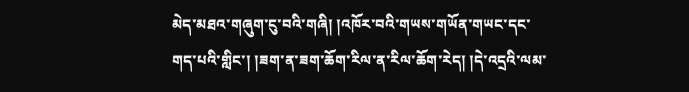མེད་མཐའ་གཞུག་ངུ་བའི་གཞི། །འཁོར་བའི་གཡས་གཡོན་གཡང་དང་གད་པའི་གླིང་། །ཟག་ན་ཟག་ཆོག་རིལ་ན་རིལ་ཆོག་རེད། །དེ་འདྲའི་ལམ་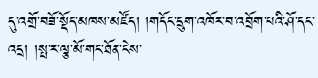དུ་འགྲོ་བཟོ་སྡོད་མཁས་མཛོད། །གདོང་དྲུག་འཁོར་བ་འབྲོག་པའི་ཤོ་དང་འདྲ། །སྤ་ར་ལྕ་མོ་གང་ཐོན་ངེས་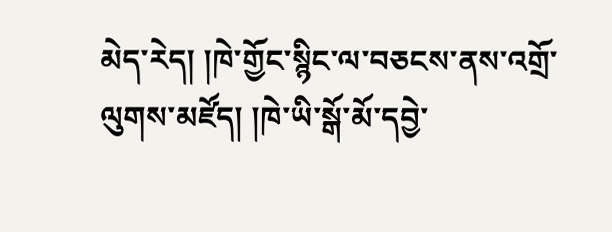མེད་རེད། །ཁེ་གྱོང་སྙིང་ལ་བཅངས་ནས་འགྲོ་ལུགས་མཛོད། །ཁེ་ཡི་སྒོ་མོ་དབྱེ་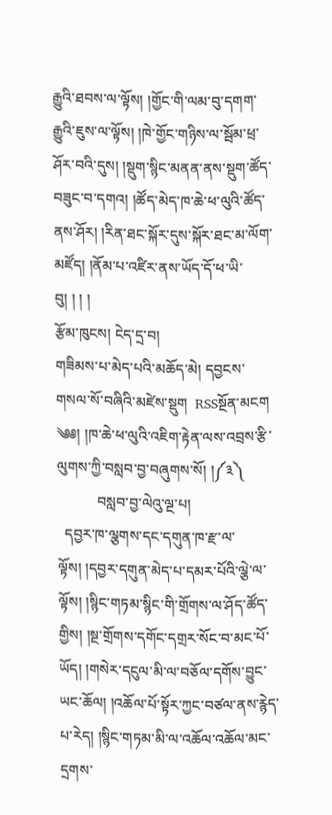རྒྱུའི་ཐབས་ལ་ལྟོས། །གྱོང་གི་ལམ་བུ་དགག་རྒྱུའི་ཇུས་ལ་ལྟོས། །ཁེ་གྱོང་གཉིས་ལ་སྦོམ་ཕྲ་ཤོར་བའི་དུས། །སྡུག་སྙིང་མནན་ནས་སྡུག་ཚོད་བཟུང་བ་དགའ། །ཚོད་མེད་ཁ་ཆེ་ཕ་ལུའི་ཚོད་ནས་ཤོར། །རིན་ཐང་སྐོར་དུས་སྐོར་ཐང་མ་ལོག་མཛོད། །ནོམ་པ་འཛིར་ནས་ཡོད་དོ་ཕ་ཡི་བུ། ། ། །
རྩོམ་ཁུངས། ངེད་དྲ་བ།
གཟིམས་པ་མེད་པའི་མཆོད་མེ། དབྱངས་གསལ་སོ་བཞིའི་མཛེས་སྡུག  RSSསྔོན་མངག
༄༅། །ཁ་ཆེ་ཕ་ལུའི་འཇིག་རྟེན་ལས་འབྲས་རྩི་ལུགས་ཀྱི་བསླབ་བྱ་བཞུགས་སོ། །༼༣༽
           བསླབ་བྱ་ལེའུ་ལྔ་པ།
  དབྱར་ཁ་ལྕགས་དང་དགུན་ཁ་རྫ་ལ་ལྟོས། །དབྱར་དགུན་མེད་པ་དམར་པོའི་ལྕེ་ལ་ལྟོས། །སྙིང་གཏམ་སྙིང་གི་གྲོགས་ལ་ཤོད་ཚོད་གྱིས། །སྔ་གྲོགས་དགོང་དགྲར་སོང་བ་མང་པོ་ཡོད། །གསེར་དངུལ་མི་ལ་བཅོལ་དགོས་བྱུང་ཡང་ཆོལ། །འཆོལ་པོ་སྟོར་ཀྱང་བཙལ་ནས་རྙེད་པ་རེད། །སྙིང་གཏམ་མི་ལ་འཆོལ་འཆོལ་མང་དྲགས་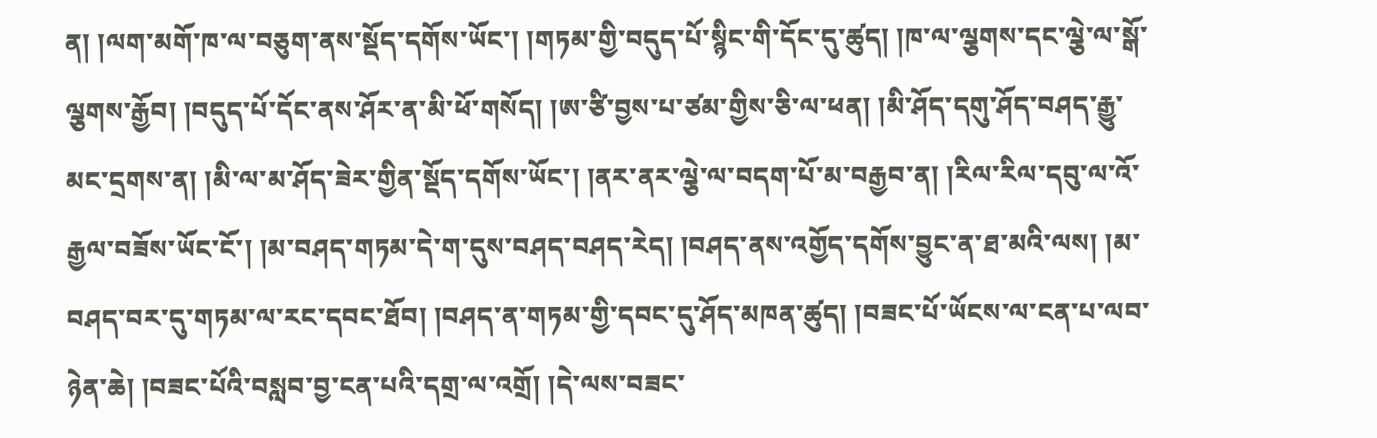ན། །ལག་མགོ་ཁ་ལ་བཅུག་ནས་སྡོད་དགོས་ཡོང་། །གཏམ་གྱི་བདུད་པོ་སྙིང་གི་དོང་དུ་ཚུད། །ཁ་ལ་ལྕགས་དང་ལྕེ་ལ་སྒོ་ལྕགས་རྒྱོབ། །བདུད་པོ་དོང་ནས་ཤོར་ན་མི་ཕོ་གསོད། །ཨ་ཙི་བྱས་པ་ཙམ་གྱིས་ཅི་ལ་ཕན། །མི་ཤོད་དགུ་ཤོད་བཤད་རྒྱུ་མང་དྲགས་ན། །མི་ལ་མ་ཤོད་ཟེར་གྱིན་སྡོད་དགོས་ཡོང་། །ནར་ནར་ལྕེ་ལ་བདག་པོ་མ་བརྒྱབ་ན། །རིལ་རིལ་དབུ་ལ་འོ་རྒྱལ་བཟོས་ཡོང་ངོ་། །མ་བཤད་གཏམ་དེ་ག་དུས་བཤད་བཤད་རེད། །བཤད་ནས་འགྱོད་དགོས་བྱུང་ན་ཐ་མའི་ལས། །མ་བཤད་བར་དུ་གཏམ་ལ་རང་དབང་ཐོབ། །བཤད་ན་གཏམ་གྱི་དབང་དུ་ཤོད་མཁན་ཚུད། །བཟང་པོ་ཡོངས་ལ་ངན་པ་ལབ་ཉེན་ཆེ། །བཟང་པོའི་བསླབ་བྱ་ངན་པའི་དགྲ་ལ་འགྲོ། །དེ་ལས་བཟང་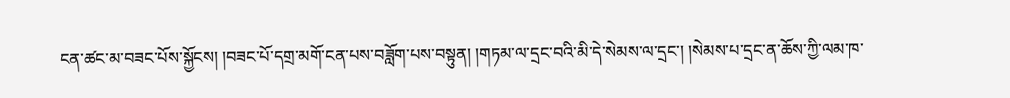ངན་ཚང་མ་བཟང་པོས་སྐྱོངས། །བཟང་པོ་དགྲ་མགོ་ངན་པས་བཟློག་པས་བསྟུན། །གཏམ་ལ་དྲང་བའི་མི་དེ་སེམས་ལ་དྲང་། །སེམས་པ་དྲང་ན་ཆོས་ཀྱི་ལམ་ཁ་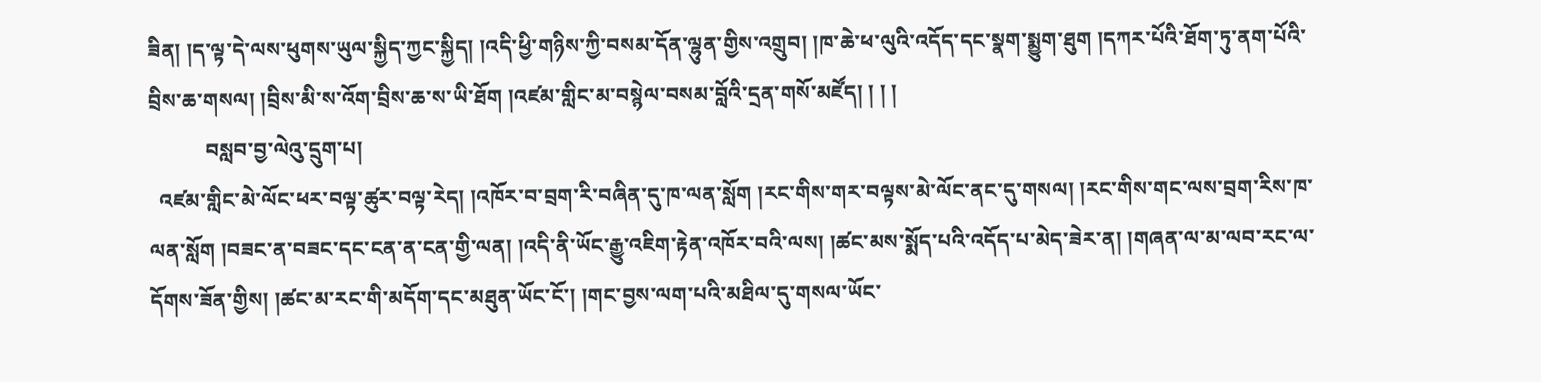ཟིན། །ད་ལྟ་དེ་ལས་ཕུགས་ཡུལ་སྐྱིད་ཀྱང་སྐྱིད། །འདི་ཕྱི་གཉིས་ཀྱི་བསམ་དོན་ལྷུན་གྱིས་འགྲུབ། །ཁ་ཆེ་ཕ་ལུའི་འདོད་དང་སྣག་སྨྱུག་ཐུག །དཀར་པོའི་ཐོག་ཏུ་ནག་པོའི་བྲིས་ཆ་གསལ། །བྲིས་མི་ས་འོག་བྲིས་ཆ་ས་ཡི་ཐོག །འཛམ་གླིང་མ་བསྙེལ་བསམ་བློའི་དྲན་གསོ་མཛོད། ། ། །
           བསླབ་བྱ་ལེའུ་དྲུག་པ།
  འཛམ་གླིང་མེ་ལོང་ཕར་བལྟ་ཚུར་བལྟ་རེད། །འཁོར་བ་བྲག་རི་བཞིན་དུ་ཁ་ལན་སློག །རང་གིས་གར་བལྟས་མེ་ལོང་ནང་དུ་གསལ། །རང་གིས་གང་ལས་བྲག་རིས་ཁ་ལན་སློག །བཟང་ན་བཟང་དང་ངན་ན་ངན་གྱི་ལན། །འདི་ནི་ཡོང་རྒྱུ་འཇིག་རྟེན་འཁོར་བའི་ལས། །ཚང་མས་སྨོད་པའི་འདོད་པ་མེད་ཟེར་ན། །གཞན་ལ་མ་ལབ་རང་ལ་དོགས་ཟོན་གྱིས། །ཚང་མ་རང་གི་མདོག་དང་མཐུན་ཡོང་ངོ་། །གང་བྱས་ལག་པའི་མཐིལ་དུ་གསལ་ཡོང་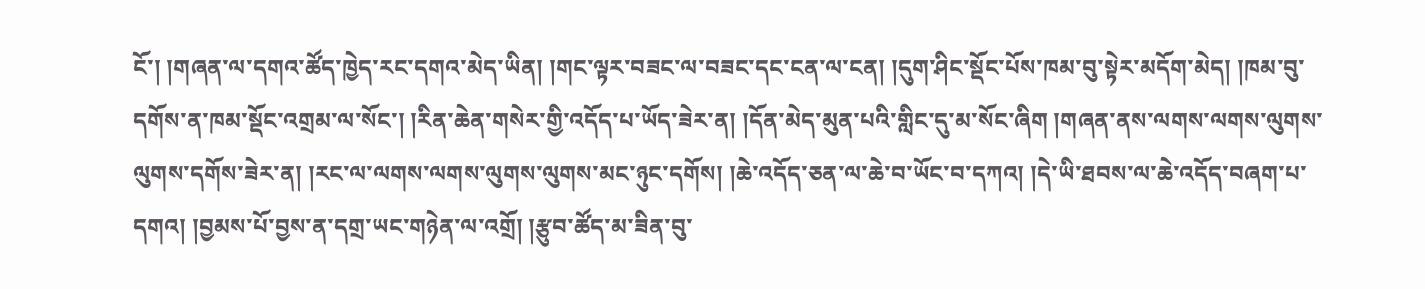ངོ་། །གཞན་ལ་དགའ་ཚོད་ཁྱེད་རང་དགའ་མེད་ཡིན། །གང་ལྟར་བཟང་ལ་བཟང་དང་ངན་ལ་ངན། །དུག་ཤིང་སྡོང་པོས་ཁམ་བུ་སྟེར་མདོག་མེད། །ཁམ་བུ་དགོས་ན་ཁམ་སྡོང་འགྲམ་ལ་སོང་། །རིན་ཆེན་གསེར་གྱི་འདོད་པ་ཡོད་ཟེར་ན། །དོན་མེད་མུན་པའི་གླིང་དུ་མ་སོང་ཞིག །གཞན་ནས་ལགས་ལགས་ལུགས་ལུགས་དགོས་ཟེར་ན། །རང་ལ་ལགས་ལགས་ལུགས་ལུགས་མང་ཉུང་དགོས། །ཆེ་འདོད་ཅན་ལ་ཆེ་བ་ཡོང་བ་དཀའ། །དེ་ཡི་ཐབས་ལ་ཆེ་འདོད་བཞག་པ་དགའ། །བྱམས་པོ་བྱས་ན་དགྲ་ཡང་གཉེན་ལ་འགྲོ། །རྩུབ་ཚོད་མ་ཟིན་བུ་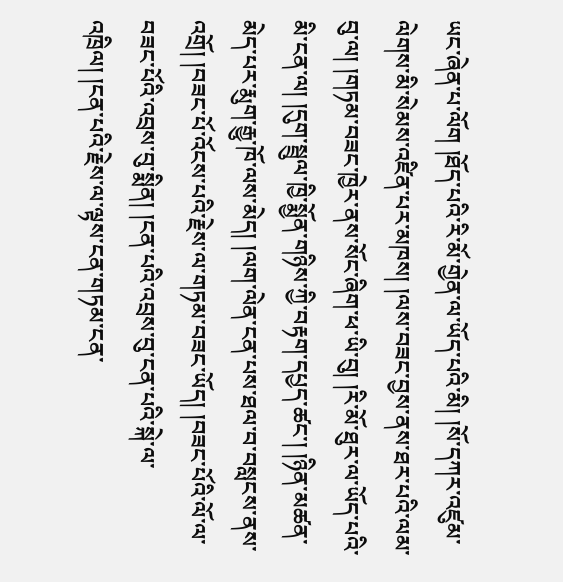ཡང་ཞེན་པ་ལོག །ཐོད་པའི་རི་མོ་གྱེན་ལ་ཡོད་པའི་མི། །སོ་དཀར་འཛུམ་ལེགས་མི་སེམས་འཛིན་པར་མཁས། །ལས་བཟང་བྱས་ནས་ཐར་པའི་ལམ་བུ་ལ། །གཏམ་བཟང་ཁྱེར་ནས་སོང་ཞིག་ཕ་ཡི་བུ། །རི་མོ་ཐུར་ལ་ཡོད་པའི་མི་ངན་ལ། །དུག་སྦྲུལ་ཁྱི་སྨྱོན་གཉིས་ཀྱི་བརྟག་དཔྱད་ཚང་། །ཉིན་མཚན་མེད་པར་རྨུག་རྒྱུ་ཁོ་ལས་མེད། །ལག་ལེན་ངན་པས་ཐལ་བ་བསླངས་ནས་འགྲོ། །བཟང་པོ་འོངས་པའི་རྗེས་ལ་གཏམ་བཟང་ཡོད། །བཟང་པོའི་ལོ་ལ་བཟང་པོའི་འབྲས་བུ་སྨིན། །ངན་པའི་འབྲས་བུ་ངན་པའི་སྐེ་ལ་འཁྲིལ། །ངན་པའི་རྗེས་ལ་ལྟས་ངན་གཏམ་ངན་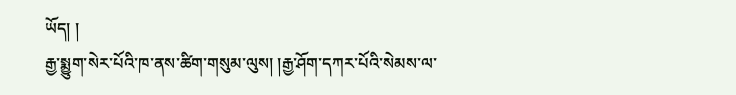ཡོད། །
རྒྱ་སྨྱུག་སེར་པོའི་ཁ་ནས་ཚིག་གསུམ་ལུས། །རྒྱ་ཤོག་དཀར་པོའི་སེམས་ལ་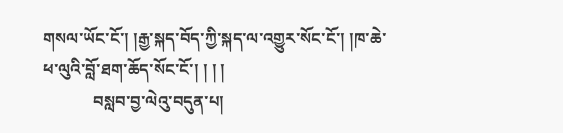གསལ་ཡོང་ངོ་། །རྒྱ་སྐད་བོད་ཀྱི་སྐད་ལ་འགྱུར་སོང་ངོ་། །ཁ་ཆེ་ཕ་ལུའི་བློ་ཐག་ཆོད་སོང་ངོ་། ། ། །
            བསླབ་བྱ་ལེའུ་བདུན་པ།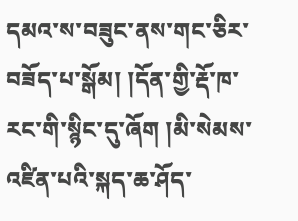དམའ་ས་བཟུང་ནས་གང་ཅིར་བཟོད་པ་སྒོམ། །དོན་གྱི་རྡོ་ཁ་རང་གི་སྙིང་དུ་ཞོག །མི་སེམས་འཛིན་པའི་སྐད་ཆ་ཤོད་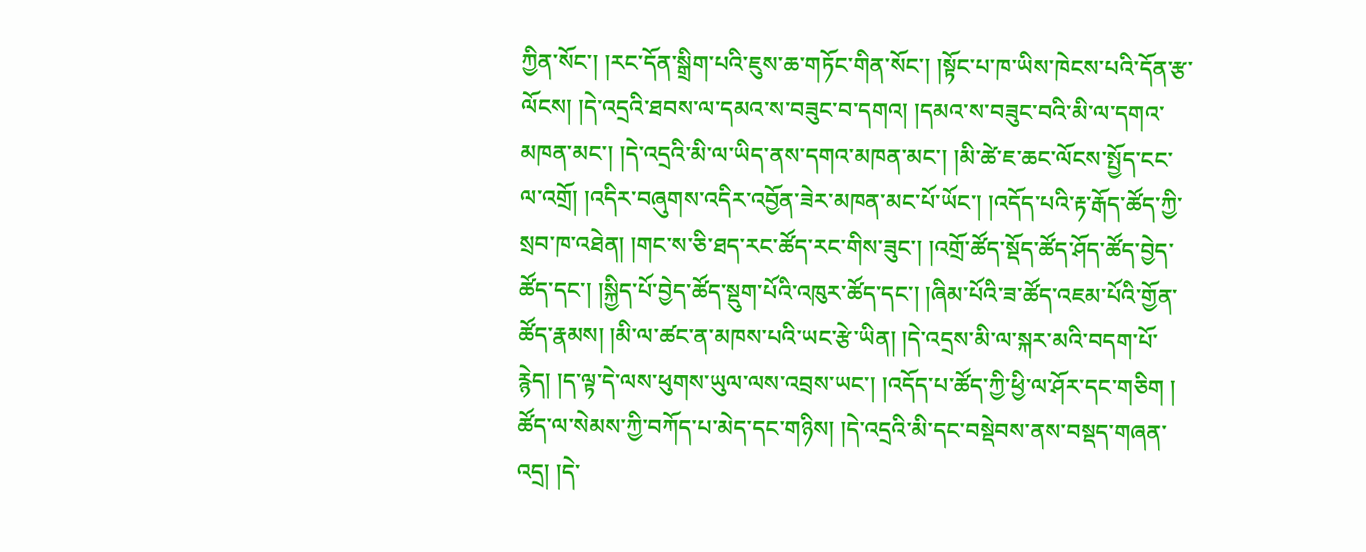ཀྱིན་སོང་། །རང་དོན་སྒྲིག་པའི་ཇུས་ཆ་གཏོང་གིན་སོང་། །སྟོང་པ་ཁ་ཡིས་ཁེངས་པའི་དོན་རྩ་ལོངས། །དེ་འདྲའི་ཐབས་ལ་དམའ་ས་བཟུང་བ་དགའ། །དམའ་ས་བཟུང་བའི་མི་ལ་དགའ་མཁན་མང་། །དེ་འདྲའི་མི་ལ་ཡིད་ནས་དགའ་མཁན་མང་། །མི་ཚེ་ཇ་ཆང་ལོངས་སྤྱོད་ངང་ལ་འགྲོ། །འདིར་བཞུགས་འདིར་འབྱོན་ཟེར་མཁན་མང་པོ་ཡོང་། །འདོད་པའི་རྟ་རྒོད་ཚོད་ཀྱི་སྲབ་ཁ་འཐེན། །གང་ས་ཅི་ཐད་རང་ཚོད་རང་གིས་ཟུང་། །འགྲོ་ཚོད་སྡོད་ཚོད་ཤོད་ཚོད་བྱེད་ཚོད་དང་། །སྐྱིད་པོ་བྱེད་ཚོད་སྡུག་པོའི་འཁུར་ཚོད་དང་། །ཞིམ་པོའི་ཟ་ཚོད་འཇམ་པོའི་གྱོན་ཚོད་རྣམས། །མི་ལ་ཚང་ན་མཁས་པའི་ཡང་རྩེ་ཡིན། །དེ་འདྲས་མི་ལ་སྐར་མའི་བདག་པོ་རྙེད། །ད་ལྟ་དེ་ལས་ཕུགས་ཡུལ་ལས་འབྲས་ཡང་། །འདོད་པ་ཚོད་ཀྱི་ཕྱི་ལ་ཤོར་དང་གཅིག །
ཚོད་ལ་སེམས་ཀྱི་བཀོད་པ་མེད་དང་གཉིས། །དེ་འདྲའི་མི་དང་བསྡེབས་ནས་བསྡད་གཞན་འདྲ། །དེ་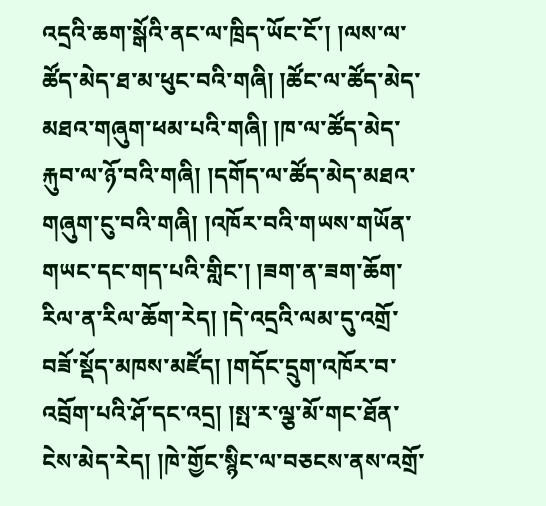འདྲའི་ཆག་སྒོའི་ནང་ལ་ཁྲིད་ཡོང་ངོ་། །ལས་ལ་ཚོད་མེད་ཐ་མ་ཕུང་བའི་གཞི། །ཚོང་ལ་ཚོད་མེད་མཐའ་གཞུག་ཕམ་པའི་གཞི། །ཁ་ལ་ཚོད་མེད་རྐུབ་ལ་ཉོ་བའི་གཞི། །དགོད་ལ་ཚོད་མེད་མཐའ་གཞུག་ངུ་བའི་གཞི། །འཁོར་བའི་གཡས་གཡོན་གཡང་དང་གད་པའི་གླིང་། །ཟག་ན་ཟག་ཆོག་རིལ་ན་རིལ་ཆོག་རེད། །དེ་འདྲའི་ལམ་དུ་འགྲོ་བཟོ་སྡོད་མཁས་མཛོད། །གདོང་དྲུག་འཁོར་བ་འབྲོག་པའི་ཤོ་དང་འདྲ། །སྤ་ར་ལྕ་མོ་གང་ཐོན་ངེས་མེད་རེད། །ཁེ་གྱོང་སྙིང་ལ་བཅངས་ནས་འགྲོ་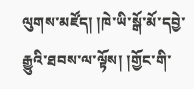ལུགས་མཛོད། །ཁེ་ཡི་སྒོ་མོ་དབྱེ་རྒྱུའི་ཐབས་ལ་ལྟོས། །གྱོང་གི་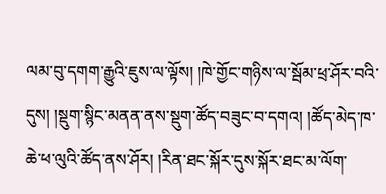ལམ་བུ་དགག་རྒྱུའི་ཇུས་ལ་ལྟོས། །ཁེ་གྱོང་གཉིས་ལ་སྦོམ་ཕྲ་ཤོར་བའི་དུས། །སྡུག་སྙིང་མནན་ནས་སྡུག་ཚོད་བཟུང་བ་དགའ། །ཚོད་མེད་ཁ་ཆེ་ཕ་ལུའི་ཚོད་ནས་ཤོར། །རིན་ཐང་སྐོར་དུས་སྐོར་ཐང་མ་ལོག་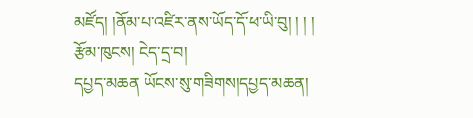མཛོད། །ནོམ་པ་འཛིར་ནས་ཡོད་དོ་ཕ་ཡི་བུ། ། ། །
རྩོམ་ཁུངས། ངེད་དྲ་བ།
དཔྱད་མཆན ཡོངས་སུ་གཟིགས།དཔྱད་མཆན།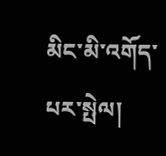མིང་མི་འགོད་པར་སྤེལ།